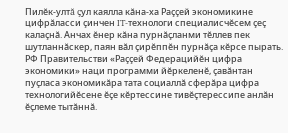Пилĕк-ултă çул каялла кăна-ха Раççей экономикине цифрăласси çинчен IT-технологи специалисчĕсем çеç калаçнă. Анчах ĕнер кăна пурнăçланми тĕллев пек шутланнăскер, паян вăл çирĕппĕн пурнăçа кĕрсе пырать. РФ Правительстви «Раççей Федерацийĕн цифра экономики» наци программи йĕркеленĕ, çавăнтан пуçласа экономикăра тата социаллă сферăра цифра технологийĕсене ĕçе кĕртессине тивĕçтерессипе анлăн ĕçлеме тытăннă.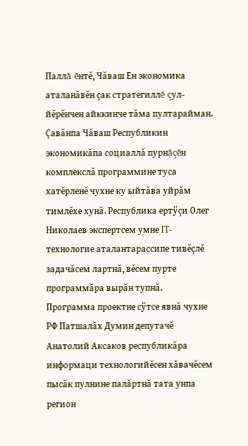Паллă ĕнтĕ, Чăваш Ен экономика аталанăвĕн çак стратегиллĕ çул-йĕрĕнчен айккинче тăма пултарайман. Çавăнпа Чăваш Республикин экономикăпа социаллă пурнăçĕн комплекслă программине туса хатĕрленĕ чухне ку ыйтăва уйрăм тимлĕхе хунă. Республика ертÿçи Олег Николаев экспертсем умне IT-технологие аталантарассипе тивĕçлĕ задачăсем лартнă, вĕсем пурте программăра вырăн тупнă.
Программа проектне сÿтсе явнă чухне РФ Патшалăх Думин депутачĕ Анатолий Аксаков республикăра информаци технологийĕсен хăвачĕсем пысăк пулнине палăртнă тата унпа регион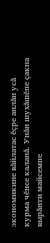экономикине вăйлатас ĕçре анлăн усă курма чĕнсе каланă. Унăн шухăшĕпе çакна вырăнти майсемпе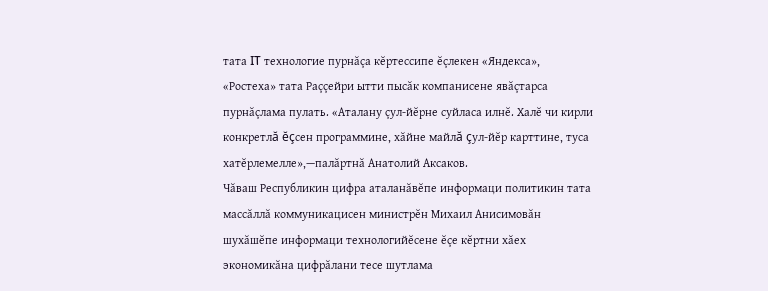тата IT технологие пурнăçа кĕртессипе ĕçлекен «Яндекса», «Ростеха» тата Раççейри ытти пысăк компанисене явăçтарса пурнăçлама пулать. «Аталану çул-йĕрне суйласа илнĕ. Халĕ чи кирли конкретлă ĕçсен программине, хăйне майлă çул-йĕр карттине, туса хатĕрлемелле»,—палăртнă Анатолий Аксаков.
Чăваш Республикин цифра аталанăвĕпе информаци политикин тата массăллă коммуникацисен министрĕн Михаил Анисимовăн шухăшĕпе информаци технологийĕсене ĕçе кĕртни хăех экономикăна цифрăлани тесе шутлама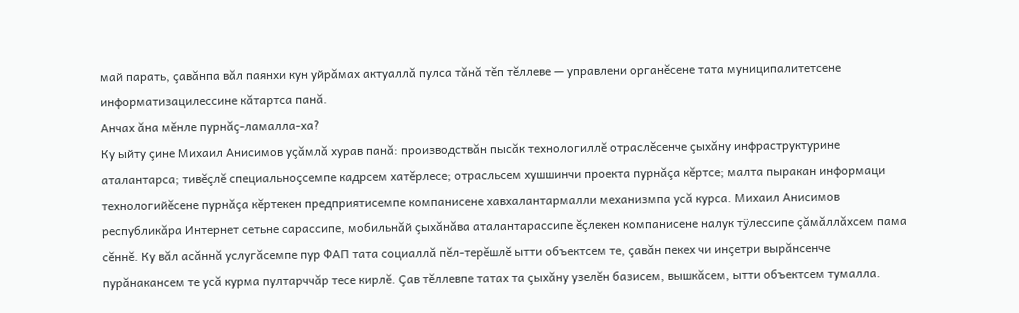май парать, çавăнпа вăл паянхи кун уйрăмах актуаллă пулса тăнă тĕп тĕллеве — управлени органĕсене тата муниципалитетсене информатизацилессине кăтартса панă.
Анчах ăна мĕнле пурнăç-ламалла-ха?
Ку ыйту çине Михаил Анисимов уçăмлă хурав панă: производствăн пысăк технологиллĕ отраслĕсенче çыхăну инфраструктурине аталантарса; тивĕçлĕ специальноçсемпе кадрсем хатĕрлесе; отрасльсем хушшинчи проекта пурнăçа кĕртсе; малта пыракан информаци технологийĕсене пурнăçа кĕртекен предприятисемпе компанисене хавхалантармалли механизмпа усă курса. Михаил Анисимов республикăра Интернет сетьне сарассипе, мобильнăй çыхăнăва аталантарассипе ĕçлекен компанисене налук тÿлессипе çăмăллăхсем пама сĕннĕ. Ку вăл асăннă услугăсемпе пур ФАП тата социаллă пĕл-терĕшлĕ ытти объектсем те, çавăн пекех чи инçетри вырăнсенче пурăнакансем те усă курма пултарччăр тесе кирлĕ. Çав тĕллевпе татах та çыхăну узелĕн базисем, вышкăсем, ытти объектсем тумалла.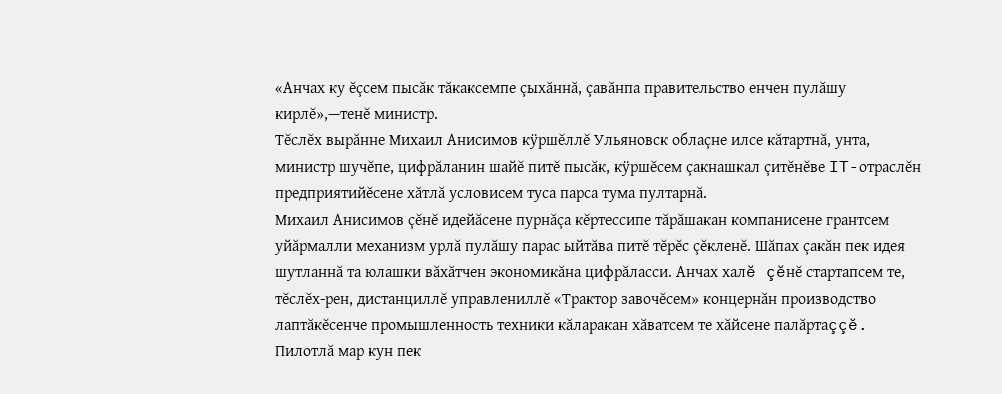«Анчах ку ĕçсем пысăк тăкаксемпе çыхăннă, çавăнпа правительство енчен пулăшу кирлĕ»,—тенĕ министр.
Тĕслĕх вырăнне Михаил Анисимов кÿршĕллĕ Ульяновск облаçне илсе кăтартнă, унта, министр шучĕпе, цифрăланин шайĕ питĕ пысăк, кÿршĕсем çакнашкал çитĕнĕве IT-отраслĕн предприятийĕсене хăтлă условисем туса парса тума пултарнă.
Михаил Анисимов çĕнĕ идейăсене пурнăçа кĕртессипе тăрăшакан компанисене грантсем уйăрмалли механизм урлă пулăшу парас ыйтăва питĕ тĕрĕс çĕкленĕ. Шăпах çакăн пек идея шутланнă та юлашки вăхăтчен экономикăна цифрăласси. Анчах халĕ çĕнĕ стартапсем те, тĕслĕх-рен, дистанциллĕ управлениллĕ «Трактор завочĕсем» концернăн производство лаптăкĕсенче промышленность техники кăларакан хăватсем те хăйсене палăртаççĕ.
Пилотлă мар кун пек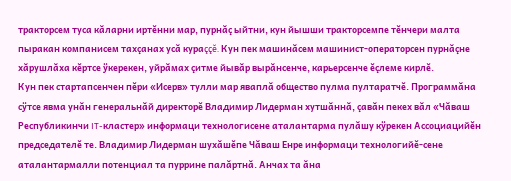тракторсем туса кăларни иртĕнни мар, пурнăç ыйтни, кун йышши тракторсемпе тĕнчери малта пыракан компанисем тахçанах усă кураççĕ. Кун пек машинăсем машинист-операторсен пурнăçне хăрушлăха кĕртсе ÿкерекен, уйрăмах çитме йывăр вырăнсенче, карьерсенче ĕçлеме кирлĕ.
Кун пек стартапсенчен пĕри «Исерв» тулли мар яваплă общество пулма пултаратчĕ. Программăна сÿтсе явма унăн генеральнăй директорĕ Владимир Лидерман хутшăннă, çавăн пекех вăл «Чăваш Республикинчи IT-кластер» информаци технологисене аталантарма пулăшу кÿрекен Ассоциацийĕн председателĕ те. Владимир Лидерман шухăшĕпе Чăваш Енре информаци технологийĕ-сене аталантармалли потенциал та пуррине палăртнă. Анчах та ăна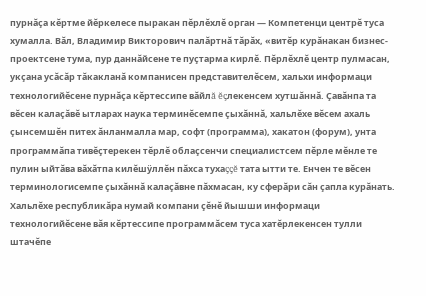пурнăçа кĕртме йĕркелесе пыракан пĕрлĕхлĕ орган — Компетенци центрĕ туса хумалла. Вăл, Владимир Викторович палăртнă тăрăх, «витĕр курăнакан бизнес-проектсене тума, пур даннăйсене те пуçтарма кирлĕ. Пĕрлĕхлĕ центр пулмасан, укçана усăсăр тăкакланă компанисен представителĕсем, хальхи информаци технологийĕсене пурнăçа кĕртессипе вăйлă ĕçлекенсем хутшăннă. Çавăнпа та вĕсен калаçăвĕ ытларах наука терминĕсемпе çыхăннă, хальлĕхе вĕсем ахаль çынсемшĕн питех ăнланмалла мар, софт (программа), хакатон (форум), унта программăпа тивĕçтерекен тĕрлĕ облаçсенчи специалистсем пĕрле мĕнле те пулин ыйтăва вăхăтпа килĕшÿллĕн пăхса тухаççĕ тата ытти те. Енчен те вĕсен терминологисемпе çыхăннă калаçăвне пăхмасан, ку сферăри сăн çапла курăнать.
Хальлĕхе республикăра нумай компани çĕнĕ йышши информаци технологийĕсене вăя кĕртессипе программăсем туса хатĕрлекенсен тулли штачĕпе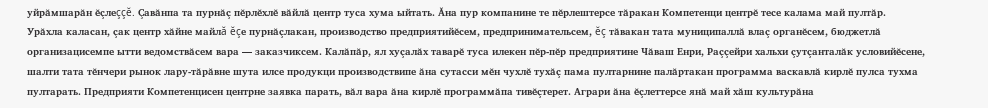уйрăмшарăн ĕçлеççĕ. Çавăнпа та пурнăç пĕрлĕхлĕ вăйлă центр туса хума ыйтать. Ăна пур компанине те пĕрлештерсе тăракан Компетенци центрĕ тесе калама май пултăр.
Урăхла каласан, çак центр хăйне майлă ĕçе пурнăçлакан, производство предприятийĕсем, предпринимательсем, ĕç тăвакан тата муниципаллă влаç органĕсем, бюджетлă организацисемпе ытти ведомствăсем вара — заказчиксем. Калăпăр, ял хуçалăх таварĕ туса илекен пĕр-пĕр предприятине Чăваш Енри, Раççейри хальхи çутçанталăк условийĕсене, шалти тата тĕнчери рынок лару-тăрăвне шута илсе продукци производствипе ăна сутасси мĕн чухлĕ тухăç пама пултарнине палăртакан программа васкавлă кирлĕ пулса тухма пултарать. Предприяти Компетенцисен центрне заявка парать, вăл вара ăна кирлĕ программăпа тивĕçтерет. Аграри ăна ĕçлеттерсе янă май хăш культурăна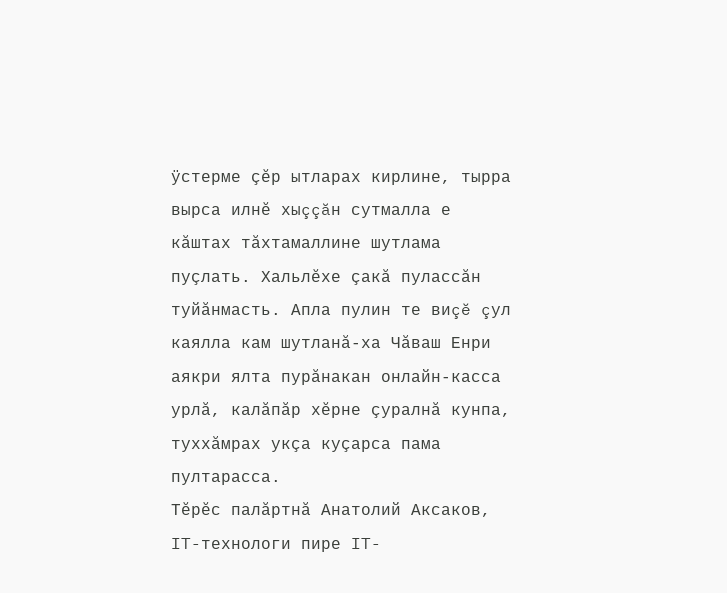ÿстерме çĕр ытларах кирлине, тырра вырса илнĕ хыççăн сутмалла е кăштах тăхтамаллине шутлама пуçлать. Хальлĕхе çакă пулассăн туйăнмасть. Апла пулин те виçĕ çул каялла кам шутланă-ха Чăваш Енри аякри ялта пурăнакан онлайн-касса урлă, калăпăр хĕрне çуралнă кунпа, туххăмрах укçа куçарса пама пултарасса.
Тĕрĕс палăртнă Анатолий Аксаков, IT-технологи пире IT-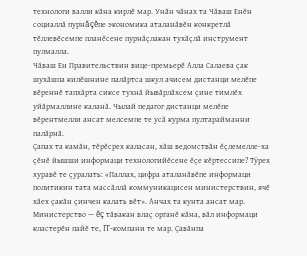технологи валли кăна кирлĕ мар. Унăн чăнах та Чăваш Енĕн социаллă пурнăçĕпе экономика аталанăвĕн конкретлă тĕллевĕсемпе планĕсене пурнăçлакан тухăçлă инструмент пулмалла.
Чăваш Ен Правительствин вице-премьерĕ Алла Салаева çак шухăшпа килĕшнине палăртса шкул ачисем дистанци мелĕпе вĕреннĕ тапхăрта сиксе тухнă йывăрлăхсем çине тимлĕх уйăрмаллине каланă. Чылай педагог дистанци мелĕпе вĕрентмелли ансат мелсемпе те усă курма пултарайманни палăрнă.
Çапах та камăн, тĕрĕсрех каласан, хăш ведомствăн ĕçлемелле-ха çĕнĕ йышши информаци технологийĕсене ĕçе кĕртессипе? Тÿрех хуравĕ те çуралать: «Паллах, цифра аталанăвĕпе информаци политикин тата массăллă коммуникацисен министерствин, ячĕ хăех çакăн çинчен калать вĕт». Анчах та кунта ансат мар. Министерство — ĕç тăвакан влаç органĕ кăна, вăл информаци кластерĕн пайĕ те, IT-компани те мар. Çавăнпа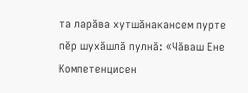та ларăва хутшăнакансем пурте пĕр шухăшлă пулнă: «Чăваш Ене Компетенцисен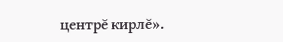центрĕ кирлĕ».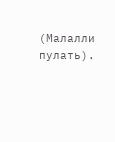(Малалли пулать).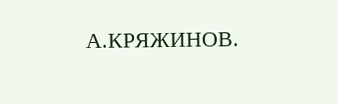А.КРЯЖИНОВ.